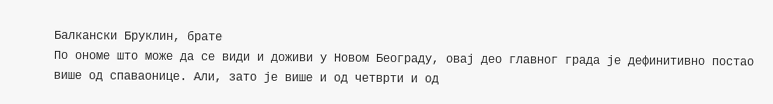Балкански Бруклин, брате
По ономе што може да се види и доживи у Новом Београду, овај део главног града је дефинитивно постао више од спаваонице. Али, зато је више и од четврти и од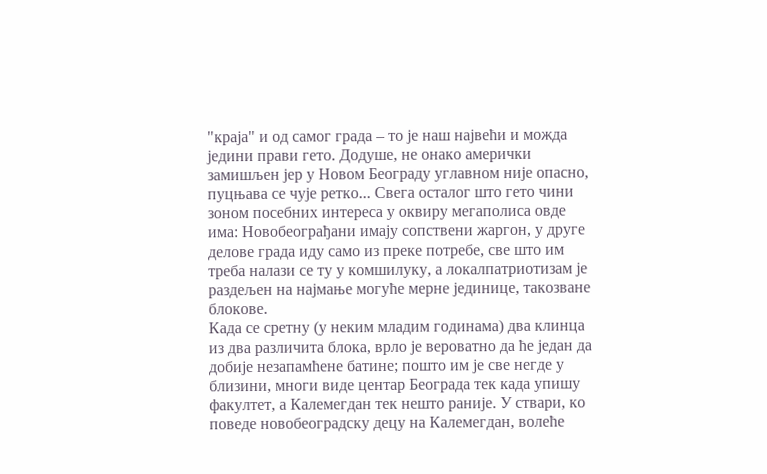"краја" и од самог града – то је наш највећи и можда једини прави гето. Додуше, не онако амерички замишљен јер у Новом Београду углавном није опасно, пуцњава се чује ретко... Свега осталог што гето чини зоном посебних интереса у оквиру мегаполиса овде има: Новобеограђани имају сопствени жаргон, у друге делове града иду само из преке потребе, све што им треба налази се ту у комшилуку, а локалпатриотизам је раздељен на најмање могуће мерне јединице, такозване блокове.
Када се сретну (у неким младим годинама) два клинца из два различита блока, врло је вероватно да ће један да добије незапамћене батине; пошто им је све негде у близини, многи виде центар Београда тек када упишу факултет, а Калемегдан тек нешто раније. У ствари, ко поведе новобеоградску децу на Калемегдан, волеће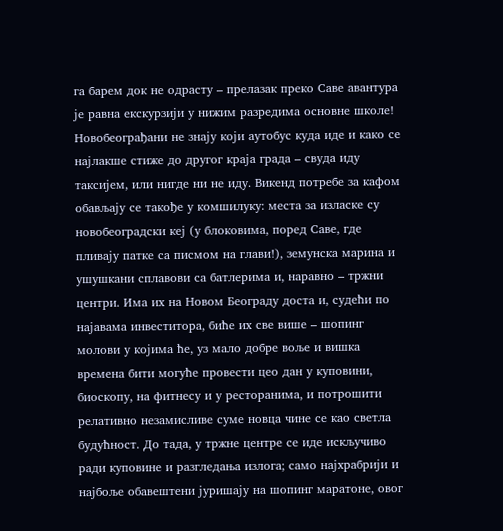га барем док не одрасту – прелазак преко Саве авантура је равна екскурзији у нижим разредима основне школе!
Новобеограђани не знају који аутобус куда иде и како се најлакше стиже до другог краја града – свуда иду таксијем, или нигде ни не иду. Викенд потребе за кафом обављају се такође у комшилуку: места за изласке су новобеоградски кеј (у блоковима, поред Саве, где пливају патке са писмом на глави!), земунска марина и ушушкани сплавови са батлерима и, наравно – тржни центри. Има их на Новом Београду доста и, судећи по најавама инвеститора, биће их све више – шопинг молови у којима ће, уз мало добре воље и вишка времена бити могуће провести цео дан у куповини, биоскопу, на фитнесу и у ресторанима, и потрошити релативно незамисливе суме новца чине се као светла будућност. До тада, у тржне центре се иде искључиво ради куповине и разгледања излога; само најхрабрији и најбоље обавештени јуришају на шопинг маратоне, овог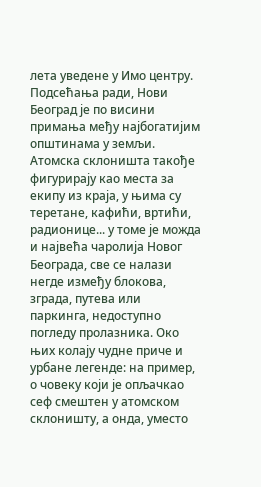лета уведене у Имо центру. Подсећања ради, Нови Београд је по висини примања међу најбогатијим општинама у земљи.
Атомска склоништа такође фигурирају као места за екипу из краја, у њима су теретане, кафићи, вртићи, радионице... у томе је можда и највећа чаролија Новог Београда, све се налази негде између блокова, зграда, путева или паркинга, недоступно погледу пролазника. Око њих колају чудне приче и урбане легенде: на пример, о човеку који је опљачкао сеф смештен у атомском склоништу, а онда, уместо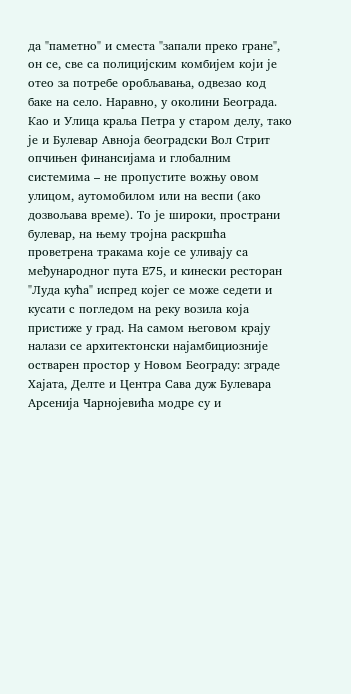да "паметно" и сместа "запали преко гране", он се, све са полицијским комбијем који је отео за потребе оробљавања, одвезао код баке на село. Наравно, у околини Београда.
Као и Улица краља Петра у старом делу, тако је и Булевар Авноја београдски Вол Стрит опчињен финансијама и глобалним системима – не пропустите вожњу овом улицом, аутомобилом или на веспи (ако дозвољава време). То је широки, пространи булевар, на њему тројна раскршћа проветрена тракама које се уливају са међународног пута Е75, и кинески ресторан "Луда кућа" испред којег се може седети и кусати с погледом на реку возила која пристиже у град. На самом његовом крају налази се архитектонски најамбициозније остварен простор у Новом Београду: зграде Хајата, Делте и Центра Сава дуж Булевара Арсенија Чарнојевића модре су и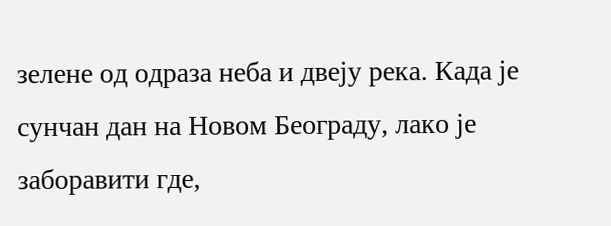зелене од одраза неба и двеју река. Када је сунчан дан на Новом Београду, лако је заборавити где,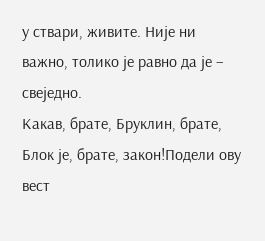у ствари, живите. Није ни важно, толико је равно да је – свеједно.
Какав, брате, Бруклин, брате, Блок је, брате, закон!Подели ову вест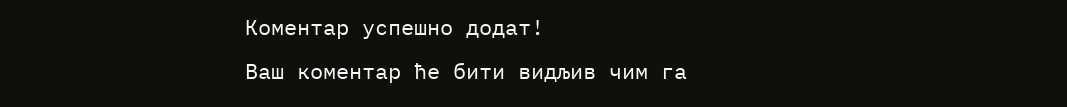Комeнтар успeшно додат!
Ваш комeнтар ћe бити видљив чим га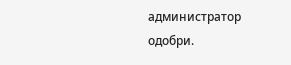администратор одобри.